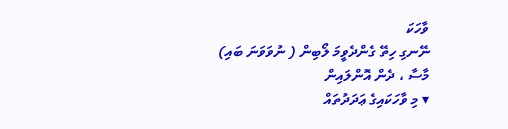ވާހަކަ
ނޭނގި ހިތޭ ގެންދެވީމަ ލޯބިން ( ނުވަވަނަ ބައި)
މާސާ ، ދެން އޮންލައިން
▾ މި ވާހަކައިގެ ޢަދަދުތައް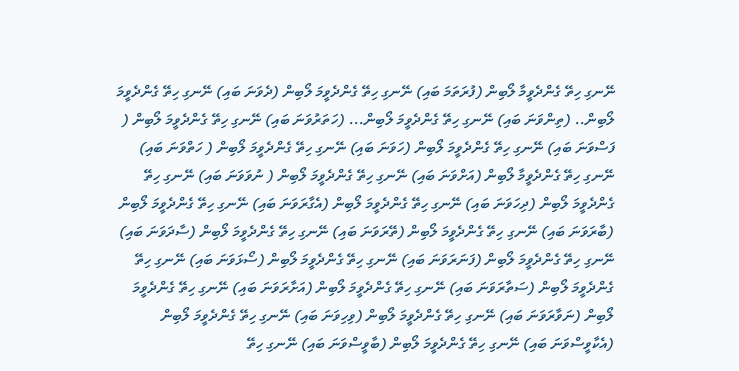ނޭނގި ހިތޭ ގެންދެވީމާ ލޯބިން (ފުރަތަމަ ބައި) ނޭނގި ހިތޭ ގެންދެވީމަ ލޯބިން (ދެވަނަ ބައި) ނޭނގި ހިތޭ ގެންދެވީމަ ލޯބިން.. (ތިންވަނަ ބައި) ނޭނގި ހިތޭ ގެންދެވީމަ ލޯބިން... (ހަތަރުވަނަ ބައި) ނޭނގި ހިތޭ ގެންދެވީމަ ލޯބިން ( ފަސްވަނަ ބައި) ނޭނގި ހިތޭ ގެންދެވީމަ ލޯބިން (ހަވަނަ ބައި) ނޭނގި ހިތޭ ގެންދެވީމަ ލޯބިން ( ހަތްވަނަ ބައި) ނޭނގި ހިތޭ ގެންދެވީމާ ލޯބިން (އަށްވަނަ ބައި) ނޭނގި ހިތޭ ގެންދެވީމަ ލޯބިން ( ނުވަވަނަ ބައި) ނޭނގި ހިތޭ ގެންދެވީމަ ލޯބިން (ދިހަވަނަ ބައި) ނޭނގި ހިތޭ ގެންދެވީމަ ލޯބިން (އެގާރަވަނަ ބައި) ނޭނގި ހިތޭ ގެންދެވީމަ ލޯބިން (ބާރަވަނަ ބައި) ނޭނގި ހިތޭ ގެންދެވީމަ ލޯބިން (ތޭރަވަނަ ބައި) ނޭނގި ހިތޭ ގެންދެވީމަ ލޯބިން (ސާދަވަނަ ބައި) ނޭނގި ހިތޭ ގެންދެވީމަ ލޯބިން (ފަނަރަވަނަ ބައި) ނޭނގި ހިތޭ ގެންދެވީމަ ލޯބިން (ސޯޅަވަނަ ބައި) ނޭނގި ހިތޭ ގެންދެވީމަ ލޯބިން (ސަތާރަވަނަ ބައި) ނޭނގި ހިތޭ ގެންދެވީމަ ލޯބިން (އަށާރަވަނަ ބައި) ނޭނގި ހިތޭ ގެންދެވީމަ ލޯބިން (ނަވާރަވަނަ ބައި) ނޭނގި ހިތޭ ގެންދެވީމަ ލޯބިން (ވިހިވަނަ ބައި) ނޭނގި ހިތޭ ގެންދެވީމަ ލޯބިން (އެކާވީސްވަނަ ބައި) ނޭނގި ހިތޭ ގެންދެވީމަ ލޯބިން (ބާވީސްވަނަ ބައި) ނޭނގި ހިތޭ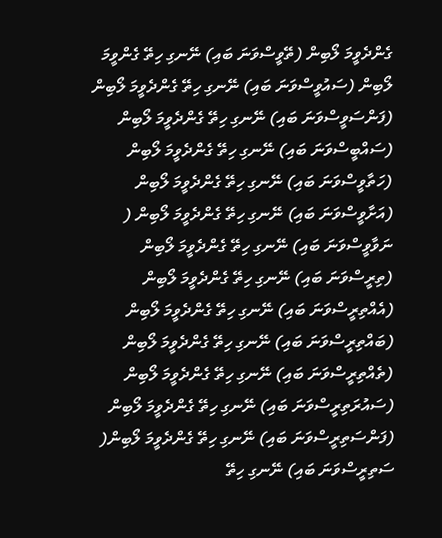ގެންދެވީމަ ލޯބިން (ތޭވީސްވަނަ ބައި) ނޭނގި ހިތޭ ގެންވީމަ ލޯބިން (ސައުވީސްވަނަ ބައި) ނޭނގި ހިތޭ ގެންދެވީމަ ލޯބިން (ފަންސަވީސްވަނަ ބައި) ނޭނގި ހިތޭ ގެންދެވީމަ ލޯބިން (ސައްބީސްވަނަ ބައި) ނޭނގި ހިތޭ ގެންދެވީމަ ލޯބިން (ހަތާވީސްވަނަ ބައި) ނޭނގި ހިތޭ ގެންދެވީމަ ލޯބިން (އަށާވީސްވަނަ ބައި) ނޭނގި ހިތޭ ގެންދެވީމަ ލޯބިން ( ނަވާވީސްވަނަ ބައި) ނޭނގި ހިތޭ ގެންދެވީމަ ލޯބިން (ތިރީސްވަނަ ބައި) ނޭނގި ހިތޭ ގެންދެވީމަ ލޯބިން (އެއްތިރީސްވަނަ ބައި) ނޭނގި ހިތޭ ގެންދެވީމަ ލޯބިން (ބައްތިރީސްވަނަ ބައި) ނޭނގި ހިތޭ ގެންދެވީމަ ލޯބިން (ތެއްތިރީސްވަނަ ބައި) ނޭނގި ހިތޭ ގެންދެވީމަ ލޯބިން (ސައުރަތިރީސްވަނަ ބައި) ނޭނގި ހިތޭ ގެންދެވީމަ ލޯބިން (ފަންސަތިރީސްވަނަ ބައި) ނޭނގި ހިތޭ ގެންދެވީމަ ލޯބިން( ސަތިރީސްވަނަ ބައި) ނޭނގި ހިތޭ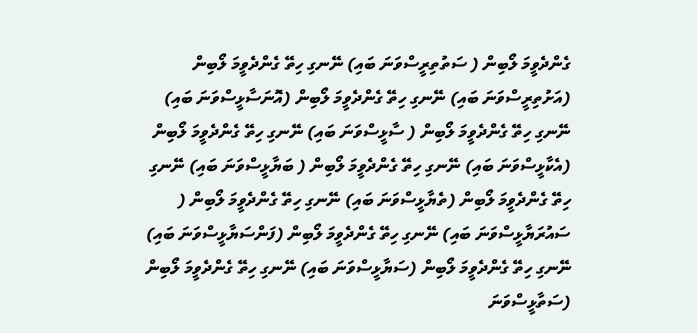ގެންދެވީމަ ލޯބިން ( ސަތުތިރީސްވަނަ ބައި) ނޭނގި ހިތޭ ގެންދެވީމަ ލޯބިން (އަށުތިރީސްވަނަ ބައި) ނޭނގި ހިތޭ ގެންދެވީމަ ލޯބިން (އޮނަސާޅީސްވަނަ ބައި) ނޭނގި ހިތޭ ގެންދެވީމަ ލޯބިން ( ސާޅީސްވަނަ ބައި) ނޭނގި ހިތޭ ގެންދެވީމަ ލޯބިން (އެކާޅީސްވަނަ ބައި) ނޭނގި ހިތޭ ގެންދެވީމަ ލޯބިން ( ބަޔާޅީސްވަނަ ބައި) ނޭނގި ހިތޭ ގެންދެވީމަ ލޯބިން (ތެޔާޅީސްވަނަ ބައި) ނޭނގި ހިތޭ ގެންދެވީމަ ލޯބިން ( ސައުރަޔާޅީސްވަނަ ބައި) ނޭނގި ހިތޭ ގެންދެވީމަ ލޯބިން (ފަންސަޔާޅީސްވަނަ ބައި) ނޭނގި ހިތޭ ގެންދެވީމަ ލޯބިން (ސަޔާޅީސްވަނަ ބައި) ނޭނގި ހިތޭ ގެންދެވީމަ ލޯބިން (ސަތާޅީސްވަނަ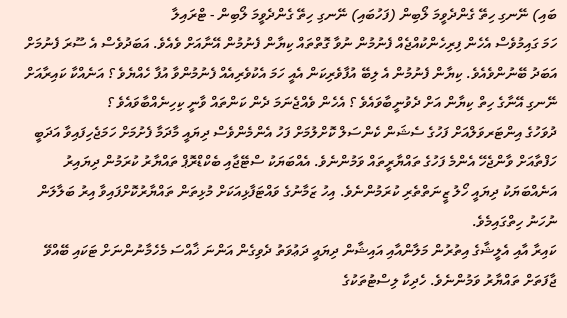ބައި) ނޭނގި ހިތޭ ގެންދެވީމަ ލޯބިން (ފަހުބައި) ނޭނގި ހިތޭ ގެންދެވީމަ ލޯބިން - ޓްރައިލާ
ހަމަ ގައިމުވެސް އެހެން ފިރިހެންކުއްޖެއް ފެނުމުން ނުވާ ގޮތްތައް ކިޔާން ފެނުމުން އޭނާއަށް ވެއެވެ. އަބަދުވެސް އެ ސޫރަ ފެނުމަށް އަބަދު ބޭނުންވެއެވެ. ކިޔާން ފެނުމުން އެ ލިބޭ އުފާވެރިކަން އެއީ ހަމަ އެކުވެރިއެއް ފެނުމުންވާ އުފާ ހެއްޔެވެ ؟ އަނެއްކާ ކައިރާއަށް ނޭނގި އޭނާގެ ހިތް ކިޔާން އަށް ދެވުނީބާވައެވެ ؟ އެހެން ވެއްޖެނަމަ ދެން ކަންތައް ވާނީ ކިހިނެއްބާވައެވެ ؟
ދުވަހުގެ އިންޓަރވަލްއަށް ފަހުގެ ސެޝަން ކެންސަލް ކޮށްލުމަށް ފަހު އެންމެންވެސް ދިޔައީ މާދަމާ ފެށުމަށް ހަމަޖެހިފައިވާ އަދަބީ ހަފްތާއަށް ވާންޖެހޭ އެންމެ ފަހުގެ ތައްޔާރީތައް ވަމުންނެވެ. އެއްބަޔަކު ސްޓޭޖާއި ބެކްޑްރޮޕް ތައްޔާރު ކުރަމުން ދިޔައިރު އަނެއްބަޔަކު ދިޔައީ ހޯލު ޒީނަތްތެރި ކުރަމުންނެވެ. އިހު ޒަމާނުގެ ވައްޓަފާޅިއަކަށް މުޅިތަން ތައްޔާރުކޮށްފައިވާ އިރު ބަލާލަން ނުހަނު ހިތްގައިމެވެ.
ކައިރާ އާއި އެލީޝާގެ އިތުރުން މަލާންއާއި އައިޝާން ދިޔައީ ދަޢުވަތު ދެވިގެން އަންނަ ޚާއްސަ މެހެމާނުންނަށް ޓަކައި ބޭއްވޭ ޖާފަތަށް ތައްޔާރު ވަމުންނެވެ. ހެދިކާ ލިސްޓުތަކުގެ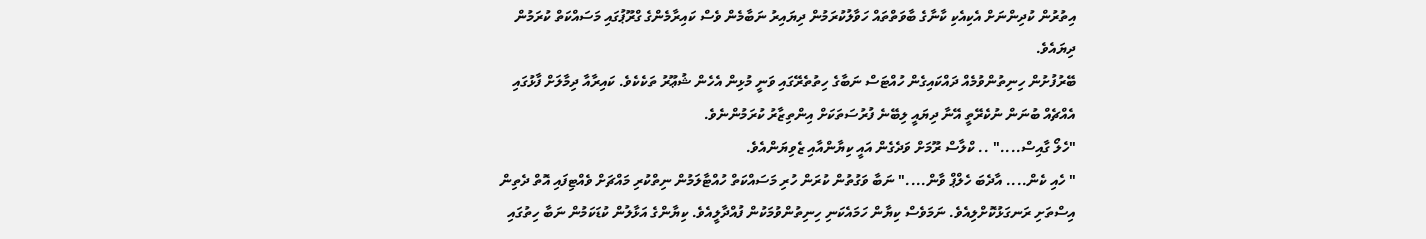އިތުރުން ކުދިންނަށް އެކިއެކި ކާނާގެ ބާވަތްތައް ހަވާލުކުރަމުން ދިޔައިރު ނަބާމެން ވެސް ކައިރާމެންގެ ގްރޫޕުގައި މަސައްކަތް ކުރަމުން ދިޔައެވެ.
ބޭރުފުށުން ހިނިތުންވުމެއް ދައްކައިގެން ހުއްޓަސް ނަބާގެ ހިތުތެރޭގައި ވަނީ މުޅިން އެހެން ޝުޢޫރު ތަކެކެވެ. ކައިރާއާ ދިމާލަށް ފާޅުގައި އެއްޗެއް ބުނަން ނުކެރޭތީ އޭނާ ދިޔައީ ލިބޭނެ ފުރުސަތަކަށް އިންތިޒާރު ކުރަމުންނެވެ.
"ހެލޯ ގާއިސް...." .. ކްލާސް ރޫމަށް ވަދެގެން އައީ ކިޔާންއާއި ޒެވިޔަންއެވެ.
" ހެއި ކެން.... އާދެބަ ހެލްޕް ވާން...." ނަބާ ވަގުތުން ކުރަން ހުރި މަސައްކަތް ހުއްޓާލަމުން ނިތްކުރި މައްޗަށް ވެއްޓިފައި އޮތް ދެތިން އިސްތަށި ރަނގަޅުކޮށްލިއެވެ. ނަމަވެސް ކިޔާން ހަމައެކަނި ހިނިތުންވުމަކުން ފުއްދާލީއެވެ. ކިޔާންގެ އަޅާލުން ކުޑަކަމުން ނަބާ ހިތުގައި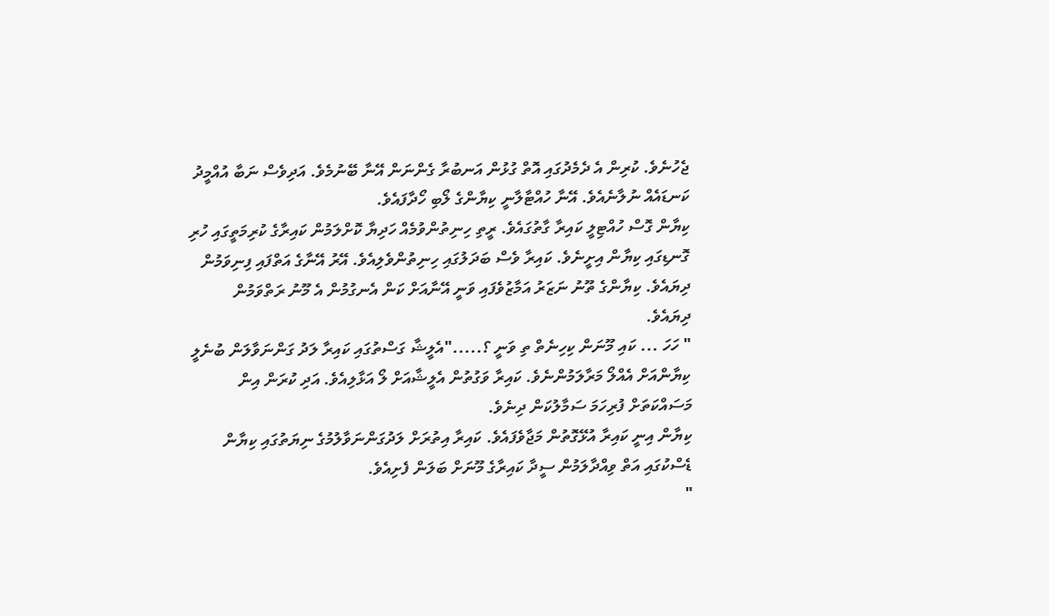ޖެހުނެވެ. ކުރިން އެ ދެމެދުގައި އޮތް ގުޅުން އަނބުރާ ގެންނަން އޭނާ ބޭނުމެވެ. އަދިވެސް ނަބާ އުއްމީދު ކަނޑައެއް ނުލާނެއެވެ. އޭނާ ހުއްޓާލާނީ ކިޔާންގެ ލޯބި ހޯދާފައެވެ.
ކިޔާން ގޮސް ހުއްޓިލީ ކައިރާ ގާތުގައެވެ. ރީތި ހިނިތުންވުމެއް ހަދިޔާ ކޮށްލަމުން ކައިރާގެ ކުރިމަތީގައި ހުރި ގޮނޑިގައި ކިޔާން އިށީނެވެ. ކައިރާ ވެސް ބަދަލުގައި ހިނިތުންވެލިއެވެ. އޭރު އޭނާގެ އަތްފައި ފިނިވަމުން ދިޔައެވެ. ކިޔާންގެ ތޫނު ނަޒަރު އަމާޒުވެފައި ވަނީ އޭނާއަށް ކަން އެނގުމުން އެ މޫނު ރަތްވަމުން ދިޔައެވެ.
" ހަހަ ... ކައި މޫނަން ކިހިނެތް ތި ވަނީ ؟....."އެލީޝާ ގަސްތުގައި ކައިރާ ލަދު ގަންނަވާލަން ބުނެލީ ކިޔާންއަށް އެއްލޯ މަރާލަމުންނެވެ. ކައިރާ ވަގުތުން އެލީޝާއަށް ލޯ އަޅާލިއެވެ. އަދި ކުރަން އިން މަސައްކަތަށް ފުރިހަމަ ސަމާލުކަން ދިނެވެ.
ކިޔާން އިނީ ކައިރާ އުޅޭގޮތުން މަޖާވެފައެވެ. ކައިރާ އިތުރަށް ލަދުގަންނަވާލުމުގެ ނިޔަތުގައި ކިޔާން ޑެސްކުގައި އަތް ވިއްދާލަމުން ސީދާ ކައިރާގެ މޫނަށް ބަލަން ފެށިއެވެ.
"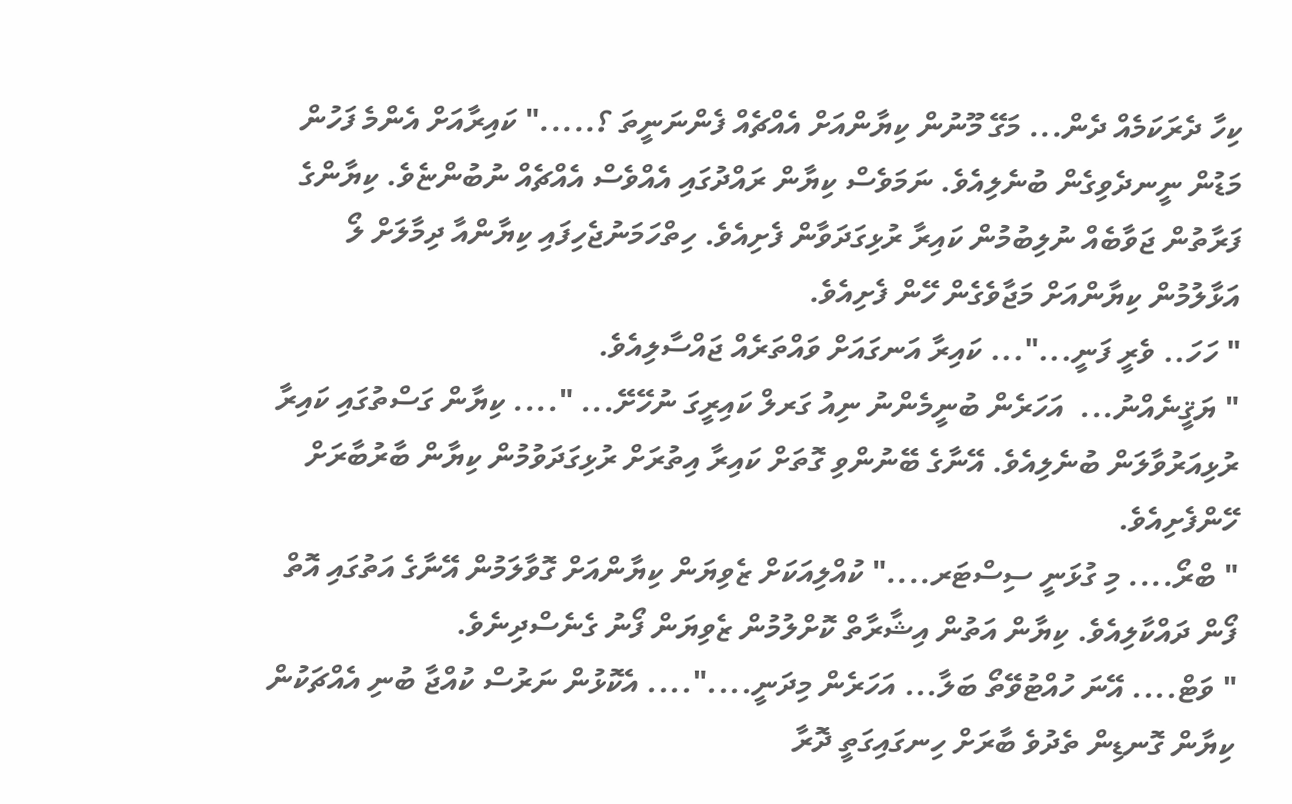ކިހާ ދެރަކަމެއް ދެން... މަގޭ މޫނުން ކިޔާންއަށް އެއްޗެއް ފެންނަނީތަ ؟....." ކައިރާއަށް އެންމެ ފަހުން މަޑުން ނީނދެވިގެން ބުނެލިއެވެ. ނަމަވެސް ކިޔާން ރައްދުގައި އެއްވެސް އެއްޗެއް ނުބުންޏެވެ. ކިޔާންގެ ފަރާތުން ޖަވާބެއް ނުލިބުމުން ކައިރާ ރުޅިގަދަވާން ފެށިއެވެ. ހިތްހަމަނުޖެހިފައި ކިޔާންއާ ދިމާލަށް ލޯ އަޅާލުމުން ކިޔާންއަށް މަޖާވެގެން ހޭން ފެށިއެވެ.
" ހަހަ.. ވެރީ ފަނީ..."... ކައިރާ އަނގައަށް ވައްތަރެއް ޖައްސާލިއެވެ.
" ޔަޤީނެއްނު...  އަހަރެން ބުނީމެންނު ނިއު ގަރލް ކައިރީގަ ނުހޭށޭ... ".... ކިޔާން ގަސްތުގައި ކައިރާ ރުޅިއަރުވާލަން ބުނެލިއެވެ. އޭނާގެ ބޭނުންވި ގޮތަށް ކައިރާ އިތުރަށް ރުޅިގަދަވުމުން ކިޔާން ބާރުބާރަށް ހޭންފެށިއެވެ.
" ބްރޯ.... މި ގުޅަނީ ސިސްޓަރ...." ކުއްލިއަކަށް ޒެވިޔަން ކިޔާންއަށް ގޮވާލަމުން އޭނާގެ އަތުގައި އޮތް ފޯން ދައްކާލިއެވެ. ކިޔާން އަތުން އިޝާރާތް ކޮށްލުމުން ޒެވިޔަން ފޯނު ގެނެސްދިނެވެ.
" ވަޓް.... އޭނަ ހުއްޓުވޭތޯ ބަލާ... އަހަރެން މިދަނީ....".... އެކޮޅުން ނަރުސް ކުއްޖާ ބުނި އެއްޗަކުން ކިޔާން ގޮނޑިން ތެދުވެ ބާރަށް ހިނގައިގަތީ ދޮރާ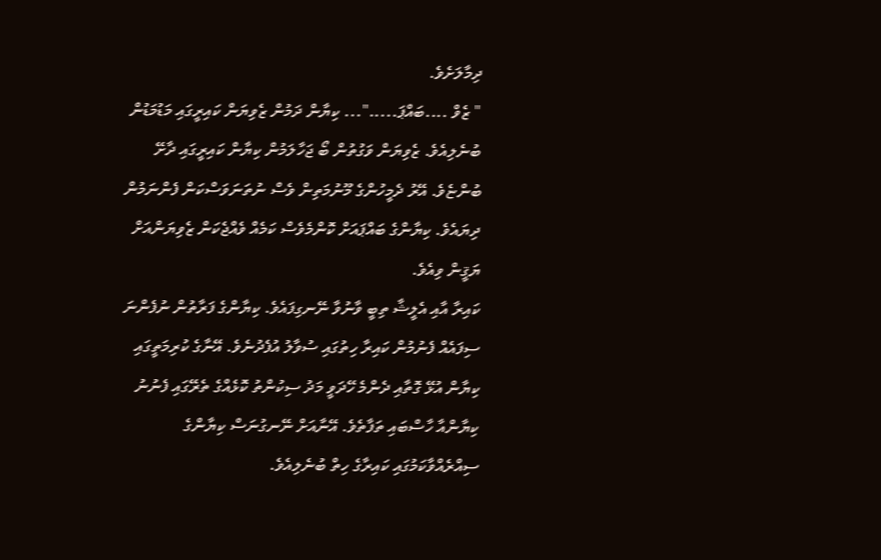ދިމާލަށެވެ.
" ޒެވް ....ބައްޕަ....."... ކިޔާން ދަމުން ޒެވިޔަން ކައިރީގައި މަޑުމަޑުން ބުނެލިއެވެ. ޒެވިޔަން ވަގުތުން ބޯ ޖަހާލަމުން ކިޔާން ކައިރީގައި ދާށޭ ބުންޏެވެ. އޭރު ދެމީހުންގެ މޫނުމަތިން ވެސް ނުތަނަވަސްކަން ފެންނަމުން ދިޔައެވެ. ކިޔާންގެ ބައްޕައަށް ކޮންމެވެސް ކަމެއް ވެއްޖެކަން ޒެވިޔަންއަށް ޔަޤީން ވިއެވެ.
ކައިރާ އާއި އެލީޝާ ތިބީ ވާނުވާ ނޭނގިފައެވެ. ކިޔާންގެ ފަރާތުން ނުފެންނަ ސިފައެއް ފެނުމުން ކައިރާ ހިތުގައި ސުވާލު އުފެދުނެވެ. އޭނާގެ ކުރިމަތީގައި ކިޔާން އުޅޭ ގޮތާއި ދެންމެ ހޭދަވީ މަދު ސިކުންތު ކޮޅެއްގެ ތެރޭގައި ފެނުނު ކިޔާންއާ ހާސްބައި ތަފާތެވެ. އޭނާއަށް ނޭނގުނަސް ކިޔާންގެ ސިއްރެއްވާކަމުގައި ކައިރާގެ ހިތް ބުނެލިއެވެ.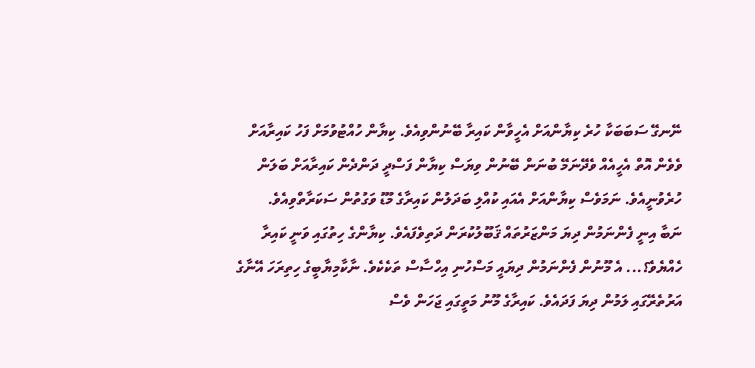ނޭނގޭ ސަބަބަކާ ހުރެ ކިޔާންއަށް އެހީވާން ކައިރާ ބޭނުންވިއެވެ. ކިޔާން ހުއްޓުވުމަށް ފަހު ކައިރާއަށް ވެވެން އޮތް އެހީއެއް ވެދޭނަމޭ ބުނަން ބޭނުން ވިޔަސް ކިޔާން ފަސްދީ ދަންދެން ކައިރާއަށް ބަލަން ހުރެވުނީއެވެ. ނަމަވެސް ކިޔާންއަށް އެއައި ކުއްލި ބަދަލުން ކައިރާގެ މޫޑު ވަގުތުން ސަކަރާތްވިއެވެ.
ނަބާ އިނީ ފެންނަމުން ދިޔަ މަންޒަރުތައް ޤަބޫލުކުރަން ދަތިވެފައެވެ. ކިޔާންގެ ހިތުގައި ވަނީ ކައިރާ ހެއްޔެވެ؟... އެ މޫނުން ފެންނަމުން ދިޔައީ މަސްހުނި އިހްސާސް ތަކެކެވެ. ނާކާމިޔާބީގެ ހިތިރަހަ އޭނާގެ އަރުތެރޭގައި ލަމުން ދިޔަ ފަދައެވެ. ކައިރާގެ މޫނު މަތީގައި ޖަހަން ވެސް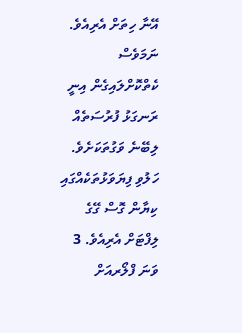އޭނާ ހިތަށް އެރިއެވެ. ނަމަވެސް ކެތްކޮށްލައިގެން އިނީ ރަނގަޅު ފުރުސަތެއް ލިބޭނެ ވަގުތަކަށެވެ.
ހަލުވި ފިޔަވަޅުތަކެއްގައި ކިޔާން ގޮސް ގޭގެ ލިފްޓަށް އެރިއެވެ. 3 ވަނަ ފްލޯރއަށް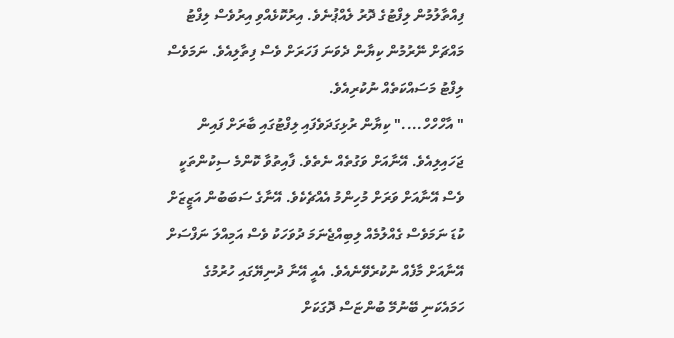ފިއްތާލުމުން ލިފްޓުގެ ދޮރު ލެއްޕުނެވެ. އިރުކޮޅެއްވި އިރުވެސް ލިފްޓު މައްޗަށް ނޭރުމުން ކިޔާން ދެވަނަ ފަހަރަށް ވެސް ފިތާލިއެވެ. ނަމަވެސް ލިފްޓު މަސައްކަތެއް ނުކުރިއެވެ.
" އާހްހްހް...." ކިޔާން ރުޅިގަދަވެފައި ލިފްޓުގައި ބާރަށް ފައިން ޖަހައިލިއެވެ. އޭނާއަށް ވަގުތެއް ނެތެވެ. ފާއިތުވާ ކޮންމެ ސިކުންތަކީ ވެސް އޭނާއަށް ވަރަށް މުހިންމު އެއްޗެކެވެ. އޭނާގެ ސަބަބުން އަޒީޒަށް ކުޑަ ނަމަވެސް ގެއްލުމެއް ލިބިއްޖެނަމަ ދުވަހަކު ވެސް އަމިއްލަ ނަފްސަށް އޭނާއަށް މާފެއް ނުކުރެވޭނެއެވެ. އެއީ އޭނާ ދުނިޔޭގައި ހުރުމުގެ ހަމައެކަނި ބޭނުމޭ ބުންޏަސް ދޮގަކަށް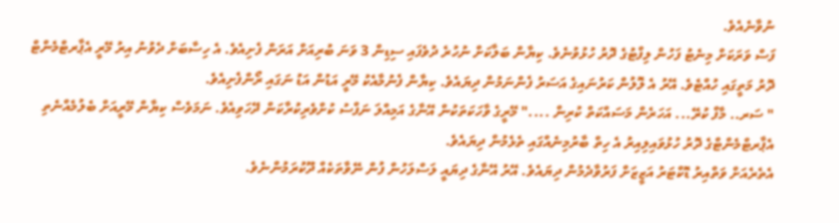ނުވާނެއެވެ.
ފަސް ވަރަކަށް މިނެޓު ފަހުން ލިފްޓުގެ ދޮރު ހުޅުވުނެވެ. ކިޔާން ބަލާކަށް ނުހުރެ ދުވެފައި ސިޑިން 3 ވަނަ ބުރިއަށް އަރަން ފެށިއެވެ. އެ ހިސާބަށް ދެވުނު އިރު މޭރީ އެޕާރޓްމެންޓް ދޮރު މަތީގައި ހުއްޓެވެ. އޭރު އެ ލޮލުން ކަރުނައިގެ އަސަރު ފެންނަމުން ދިޔައެވެ. ކިޔާން ފެނުމާއެކު މޭރީ އަޑުން އަޑު ނަގައި ރޯންފެށިއެވެ.
" ސަރ.. މާފް ކުރޭ... އަހަރެން މަސައްކަތް ކުރިން ...." މޭރީގެ ވާހަކަތަކުން އޭނާގެ އަމިއްލަ ނަފްސު ކުށްވެރިކުރާކަން ދޭހަވިއެވެ. ނަމަވެސް ކިޔާން މޭރީއަށް ބެލުމެއްނެތި އެޕާރޓްމެންޓްގެ ދޮރު ހުޅުވައިލިއިރު އެ ހިތް ބާރުމިނެއްގައި ތެޅެމުން ދިޔައެވެ.
އެތެރެއަށް ވަތްއިރު ޑޮކްޓަރު އަޒީޒަށް ފަރުވާދެމުން ދިޔައެވެ. އޭރު އޭނާގެ ދިޔައީ ލަސްލަހުން ފުން ނޭވާތަކެއް ދޫކުރަމުންނެވެ.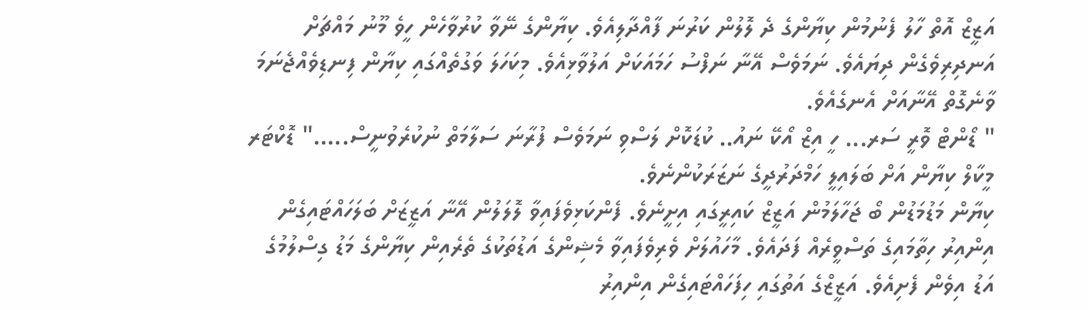އަޒީޒް އޮތް ހާލު ފެނުމުން ކިޔާންގެ ދެ ލޮލުން ކަރުނަ ފާއްދާލިއެވެ. ކިޔާންގެ ނޭވާ ކުރުވާހެން ހީވެ މޫނު މައްޗަށް އަނދިރިވެގެން ދިޔައެވެ. ނަމަވެސް އޭނާ ނަފްސު ހަމައަކަށް އަލުވާޅިއެވެ. މިކަހަލަ ވަގުތެއްގައި ކިޔާން ފިނޑިވެއްޖެނަމަ ވާނެގޮތް އޭނާއަށް އެނގެއެވެ.
" ޑޯންޓް ވޮރީ ސަރ... ހީ އިޒް އޯކޭ ނައު.. ކުޑަކޮށް ލަސްވި ނަމަވެސް ފުރާނަ ސަލާމަތް ނުކުރެވުނީސް....." ޑޮކްޓަރ މީކާލް ކިޔާން އަށް ބަލައިލީ ހަމްދަރުދީގެ ނަޒަރަކުންނެވެ.
ކިޔާން މަޑުމަޑުން ބޯ ޖަހާލަމުން އަޒީޒް ކައިރީގައި އިށީނެވެ. ފެންކަޅިވެފައިވާ ލޮލަލުން އޭނާ އަޒީޒަށް ބަލަހައްޓައިގެން އިންއިރު ހިތާމައިގެ ތަސްވީރެއް ފަދައެވެ. މާހައުލަށް ވެރިވެފައިވާ މެޝިންގެ އަޑުތަކުގެ ތެރެއިން ކިޔާންގެ މަޑު ގިސްލުމުގެ އަޑު އިވެން ފެށިއެވެ. އަޒީޒްގެ އަތުގައި ހިފަހައްޓައިގެން އިންއިރު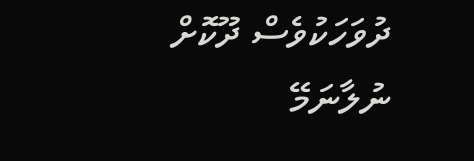ދުވަހަކުވެސް ދޫކޮށް ނުލާނަމޭ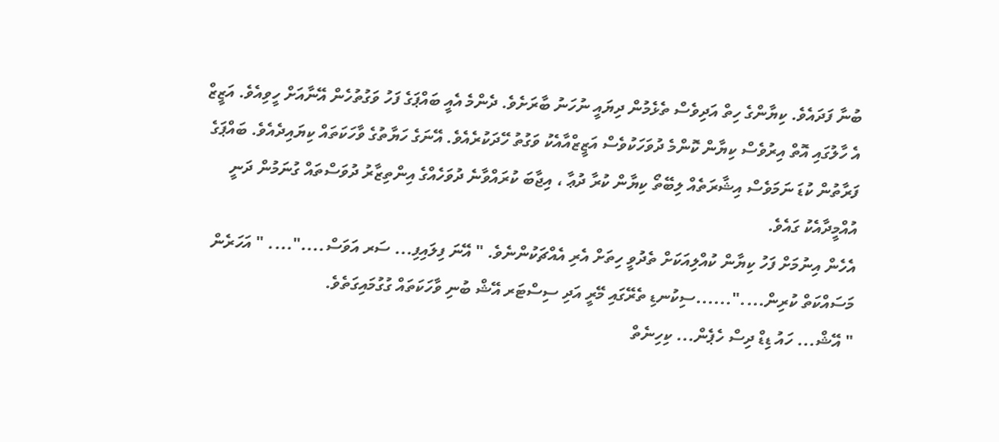ބުނާ ފަދައެވެ. ކިޔާންގެ ހިތް އަދިވެސް ތެޅެމުން ދިޔައީ ނުހަނު ބާރަށެވެ. ދެންމެ އެއީ ބައްޕަގެ ފަހު ވަގުތުހެން އޭނާއަށް ހީވިއެވެ. އަޒީޒް އެ ހާލުގައި އޮތް އިރުވެސް ކިޔާން ކޮންމެ ދުވަހަކުވެސް އަޒީޒްއާއެކު ވަގުތު ހޭދަކުރެއެވެ. އޭނަގެ ހަޔާތުގެ ވާހަކަތައް ކިޔައިދެއެވެ. ބައްޕަގެ ފަރާތުން ކުޑަ ނަމަވެސް އިޝާރަތެއް ލިބޭތޯ ކިޔާން ކުރާ ދުޢާ ، އިޖާބަ ކުރައްވާނެ ދުވަހެއްގެ އިންތިޒާރު ދުވަސްތައް ގުނަމުން ދަނީ އުއްމީދާއެކު ގައެވެ.
އެހެން އިނުމަށް ފަހު ކިޔާން ކުއްލިއަކަށް ތެދުވީ ހިތަށް އެރި އެއްޗަކުންނެވެ. " އޭނަ ފިލައިފި... ސަރ އަވަސް....".... " އަހަރެން މަސައްކަތް ކުރިން...."......ސިކުނޑި ތެރޭގައި މޭރީ އަދި ސިސްޓަރ އޭޝް ބުނި ވާހަކަތައް ގުގުމައިގަތެވެ.
" އޭޝް... ހައު ޑިޑް ދިސް ހެޕެން... ކިހިނެތް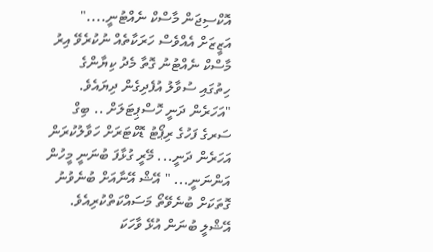އޮކްސިޖަން މާސްކް ނެއްޓުނީ...." އަޒީޒަށް އެއްވެސް ހަރަކާތެއް ނުކުރެވޭ އިރު މާސްކް ނެއްޓުނު ގޮތާ މެދު ކިޔާންގެ ހިތުގައި ސުވާލު އުފެދިގެން ދިޔައެވެ.
"އަހަރެން ދަނީ ހޮސްޕިޓަލަށް .. ބިގް ސަރގެ ފަހުގެ ރިޕޯޓު ޑޮކްޓަރަށް ހަވާލުކުރަން އަހަރެން ދަނީ... މޭރީ ގުޅާފަ ބުނަނީ މީހުން އަންނަނީ... " އޭޝް އޭނާއަށް ބުނެވުނު ގޮތަކަށް ބުނެވޭތޯ މަސައްކަތްކުރިއެވެ. އޭޝްލީ ބުނަން އުޅޭ ވާހަކަ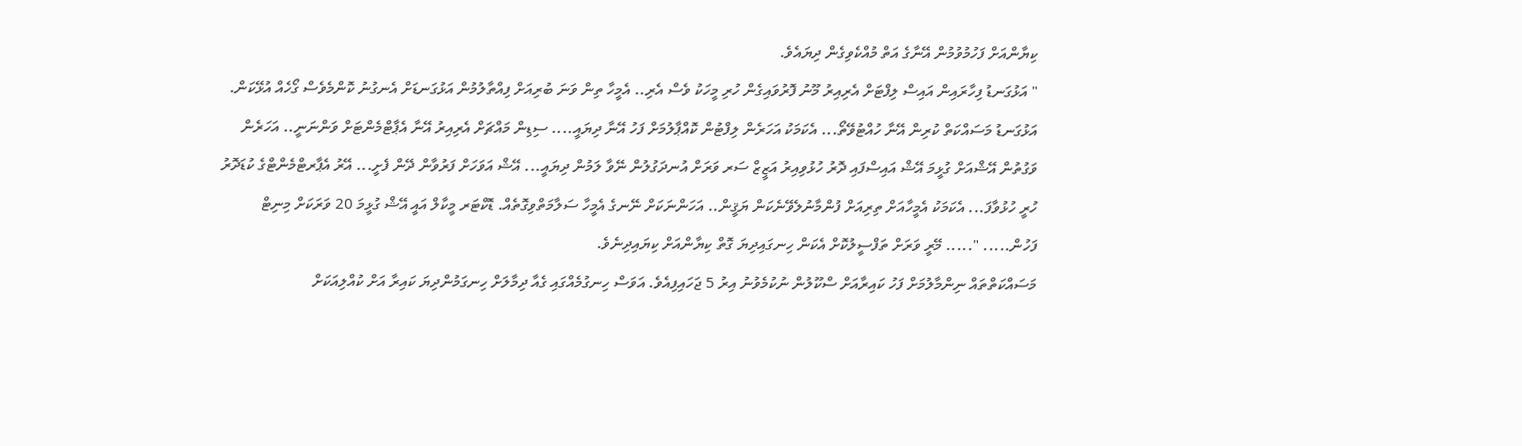ކިޔާންއަށް ފަހުމުވުމުން އޭނާގެ އަތް މުއްކެވިގެން ދިޔައެވެ.
" އަޅުގަނޑު ފިހާރައިން އައިސް ލިފްޓަށް އެރިއިރު މޫނު ފޮރުވައިގެން ހުރި މީހަކު ވެސް އެރި.. އެމީހާ ތިން ވަނަ ބުރިއަށް ފިއްތާލުމުން އަޅުގަނޑަށް އެނގުނު ކޮންމެވެސް ގޯހެއް އުޅޭކަން. އަޅުގަނޑު މަސައްކަތް ކުރިން އޭނާ ހުއްޓުވޭތޯ... އެކަމަކު އަހަރެން ލިފްޓުން ކޮއްޕާލުމަށް ފަހު އޭނާ ދިޔައީ.... ސިޑިން މައްޗަށް އެރިއިރު އޭނާ އެޕާޓްމެންޓަށް ވަންނަނީ.. އަހަރެން ވަގުތުން އޭޝްއަށް ގުޅީމަ އޭޝް އައިސްފައި ދޮރު ހުޅުވިއިރު އަޒީޒް ސަރ ވަރަށް އުނދަގުލުން ނޭވާ ލަމުން ދިޔައީ... އޭޝް އަވަހަށް ފަރުވާން ދޭން ފެށީ... އޭރު އެޕާރޓްމެންޓްގެ ކުޑަދޮރު ހުރީ ހުޅުވާފަ... އެކަމަކު އެމީހާއަށް ތިރިއަށް ފުންމާނުލެވޭނެކަން ޔަޤީން.. އަހަންނަކަށް ނޭނގެ އެމީހާ ސަލާމަތްވިގޮތެއް. ޑޮކްޓަރ މީކާލް އައީ އޭޝް ގުޅީމަ 20 ވަރަކަށް މިނިޓް ފަހުން..... "..... މޭރީ ވަރަށް ތަފްސީލުކޮށް އެކަން ހިނގައިދިޔަ ގޮތް ކިޔާންއަށް ކިޔައިދިނެވެ.
މަސައްކަތްތައް ނިންމާލުމަށް ފަހު ކައިރާއަށް ސްކޫލުން ނުކުމެވުނު އިރު 5 ޖަހައިފިއެވެ. އަވަސް ހިނގުމެއްގައި ގެއާ ދިމާލަށް ހިނގަމުންދިޔަ ކައިރާ އަށް ކުއްލިއަކަށް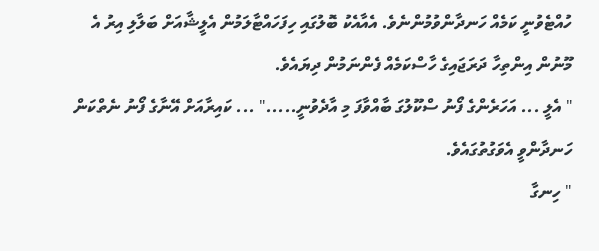ހުއްޓެވުނީ ކަމެއް ހަނދާންވުމުންނެވެ. އެއާއެކު ބޮލުގައި ހިފަހައްޓާލަމުން އެލީޝާއަށް ބަލާލި އިރު އެ މޫނުން އިންތިހާ ދަރަޖައިގެ ހާސްކަމެއް ފެންނަމުން ދިޔައެވެ.
" އެލީ ... އަހަރެންގެ ފޯނު ސްކޫލުގަ ބާއްވާފަ މި އާދެވުނީ....." ... ކައިރާއަށް އޭނާގެ ފޯނު ނެތްކަން ހަނދާންވީ އެވަގުތުގައެވެ.
" ހިނގާ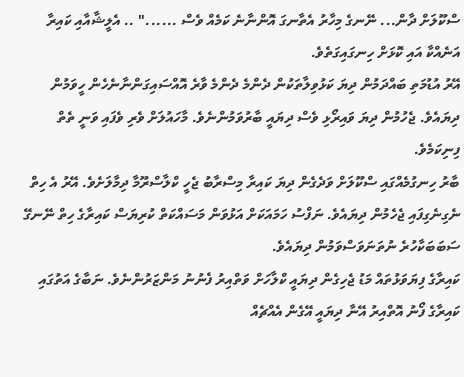ސްކޫލަށް ދާން... ނޭނގެ މިހާރު އެތާނގަ އޮންނާނެ ކަމެއް ވެސް ......" .. އެލީޝާއާއި ކައިރާ އަނެއްކާ އައި ކޮޅަށް ހިނގައިގަތެވެ.
އޭރު އުޑުމަތި ބައްދަމުން ދިޔަ ކަޅުވިލާތަކުން ދެންމެ ދެންމެ ވާރެ އޮއްސައިގަންނާނެހެން ހީވަމުން ދިޔައެވެ. ޖެހުމުން ދިޔަ ވައިރޯޅި ވެސް ދިޔައީ ބާރުވަމުންނެވެ. މާހައުލަށް ވެރި ވެފައި ވަނީ ތެތް ފިނިކަމެވެ.
ބާރު ހިނގުމެއްގައި ސްކޫލަށް ވަދެގެން ދިޔަ ކައިރާ މިސްރާބު ޖެހީ ކްލާސްރޫމާ ދިމާލަށެވެ. އޭރު އެ ހިތް ނެގިނެގިފައި ޖެހެމުން ދިޔައެވެ. ނަފްސު ހަމައަކަށް އަޅުވަން މަސައްކަތް ކުރިޔަސް ކައިރާގެ ހިތް ނޭނގޭ ސަބަބަކާހުރެ ނުތަނަވަސްވަމުން ދިޔައެވެ.
ކައިރާގެ ފިޔަވަޅުތައް މަޑު ޖެހިގެން ދިޔައީ ކްލާހަށް ވަތްއިރު ފެނުނު މަންޒަރުންނެވެ. ނަބާގެ އަތުގައި ކައިރާގެ ފޯނު އޮތްއިރު އޭނާ ދިޔައީ އޭގެން އެއްޗެއް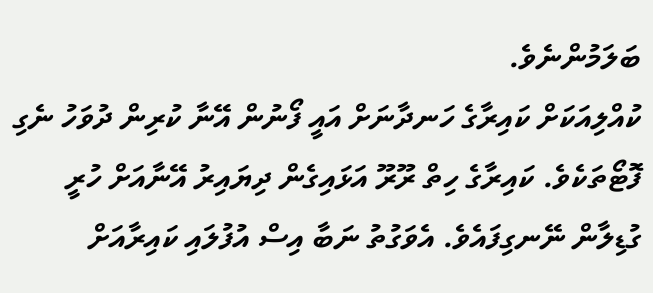ބަލަމުންނެވެ.
ކުއްލިއަކަށް ކައިރާގެ ހަނދާނަށް އައީ ފޯނުން އޭނާ ކުރިން ދުވަހު ނެގި ފޮޓޯތަކެވެ. ކައިރާގެ ހިތް ރޫރޫ އަޅައިގެން ދިޔައިރު އޭނާއަށް ހުރީ ގުޑިލާން ނޭނގިފައެވެ. އެވަގުތު ނަބާ އިސް އުފުލައި ކައިރާއަށް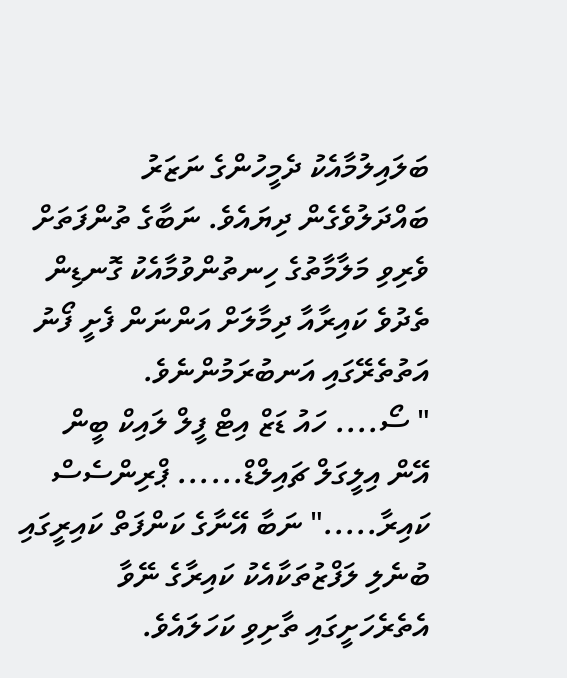ބަލައިލުމާއެކު ދެމީހުންގެ ނަޒަރު ބައްދަލުވެގެން ދިޔައެވެ. ނަބާގެ ތުންފަތަށް ވެރިވި މަލާމާތުގެ ހިނތުންވުމާއެކު ގޮނޑިން ތެދުވެ ކައިރާއާ ދިމާލަށް އަންނަން ފެށީ ފޯނު އަތުތެރޭގައި އަނބުރަމުންނެވެ.
" ސޯ.... ހައު ޑަޒް އިޓް ފީލް ލައިކް ބީން އޭން އިލީގަލް ޗައިލްޑް...... ޕްރިންސެސް ކައިރާ....." ނަބާ އޭނާގެ ކަންފަތް ކައިރީގައި ބުނެލި ލަފްޒުތަކާއެކު ކައިރާގެ ނޭވާ އެތެރެހަށީގައި ތާށިވި ކަހަލައެވެ.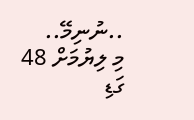..ނުނިމޭ..
މި ލިޔުމަށް 48 ގަޑި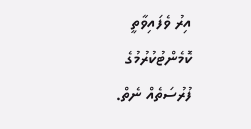އިރު ވެފައިވާތީ ކޮމެންޓުކުރުމުގެ ފުރުސަތެއް ނެތް.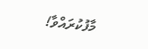މާފުކުރައްވާ!